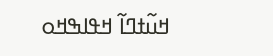ߞߎ߬ߙߣߊ߬ ߞߟߊߒߞߋ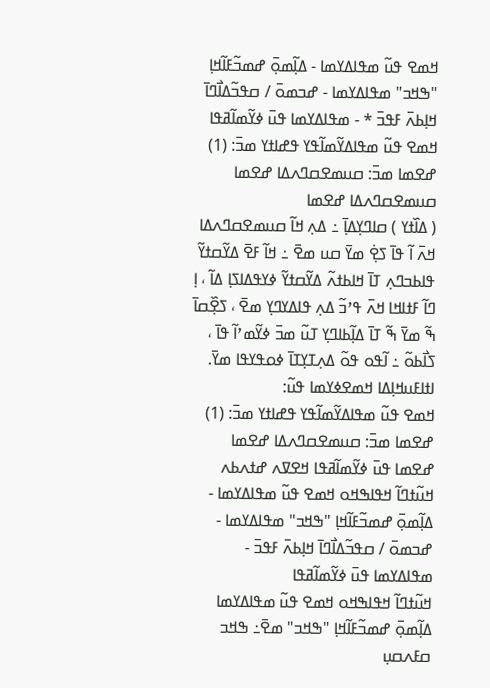ߞߘߐ ߟߎ߬ ߘߟߊߡߌߘߊ - ߡߊ߲߬ߘߋ߲߫ ߝߘߏ߬ߓߊ߬ߞߊ߲ "ߒߞߏ" ߘߟߊߡߌߘߊ - ߝߏߘߋ߫ / ߛߟߏ߬ߡߊ߯ߣߊ߫ ߞߊ߲ߕߍ߫ ߓߟߏ߫ * - ߘߟߊߡߌߘߊ ߟߎ߫ ߦߌ߬ߘߊ߬ߥߟߊ
ߞߘߐ ߟߎ߬ ߘߟߊߡߌ߬ߘߊ߬ߟߌ ߟߝߊߙߌ ߘߏ߫: (1) ߝߐߘߊ ߘߏ߫: ߛߎߘߐߛߣߍߡߊ ߝߐߘߊ
ߛߎߘߐߛߣߍߡߊ ߝߐߘߊ
( ߡߊ߰ߙߌ ) ߛߊߣߌ߲ߡߊ߲߫ ߸ ߡߍ߲ ߞߊ߬ ߛߎߘߐߛߣߍߡߊ ߞߍ߫ ߊ߬ ߟߊ߫ ߖߐ߲߭ ߘߌ߫ ߛߎ ߘߐ߫ ߸ ߞߊ߬ ߓߐ߫ ߡߌ߬ߛߙߌ߬ ߟߊߕߏߣߍ߲ ߠߊ߫ ߞߊߕߙߍ߬ ߡߌ߬ߛߙߌ߬ ߦߌߟߡߊߖߊ߲ ߡߊ߬ ، ߊ߲ ߣߊ߬ ߓߙߊߞߊ ߞߍ߫ ߟߴߏ߬ ߡߍ߲ ߟߊߡߌߣߌ߲ ߘߐ߫ ، ߖߐ߲߰ߛߊ߫ ߒ߬ ߘߌ߫ ߒ߬ ߠߊ߫ ߡߊ߲߬ߕߊߣߌ߲ ߠߎ߬ ߘߏ߫ ߦߌ߬ߘߴߊ߬ ߟߊ߫ ، ߖߊ߯ߕߋ߬ ߸ ߊ߬ߟߋ ߟߋ߬ ߡߍ߲ߠߌ߲ߠߊ߫ ߦߋߟߌߟߊ ߘߌ߫.
ߊߙߊߓߎߞߊ߲ߡߊ ߞߘߐߦߌߘߊ ߟߎ߬:
ߞߘߐ ߟߎ߬ ߘߟߊߡߌ߬ߘߊ߬ߟߌ ߟߝߊߙߌ ߘߏ߫: (1) ߝߐߘߊ ߘߏ߫: ߛߎߘߐߛߣߍߡߊ ߝߐߘߊ
ߝߐߘߊ ߟߎ߫ ߦߌ߬ߘߊ߬ߥߟߊ ߞߐߜߍ ߝߙߍߕߍ
ߞߎ߬ߙߣߊ߬ ߞߟߊߒߞߋ ߞߘߐ ߟߎ߬ ߘߟߊߡߌߘߊ - ߡߊ߲߬ߘߋ߲߫ ߝߘߏ߬ߓߊ߬ߞߊ߲ "ߒߞߏ" ߘߟߊߡߌߘߊ - ߝߏߘߋ߫ / ߛߟߏ߬ߡߊ߯ߣߊ߫ ߞߊ߲ߕߍ߫ ߓߟߏ߫ - ߘߟߊߡߌߘߊ ߟߎ߫ ߦߌ߬ߘߊ߬ߥߟߊ
ߞߎ߬ߙߣߊ߬ ߞߟߊߒߞߋ ߞߘߐ ߟߎ߬ ߘߟߊߡߌߘߊ ߡߊ߲߬ߘߋ߲߫ ߝߘߏ߬ߓߊ߬ߞߊ߲ "ߒߞߏ" ߘߐ߫߸ ߒߞߏ ߛߓߍߛߎ߲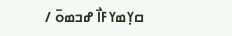ߛߌ߲ߘߌߓߊ߯ ߝߏߘߋ߫ /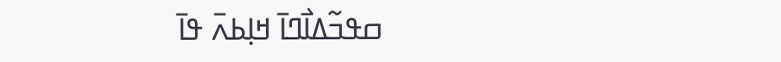ߛߟߏ߬ߡߊ߯ߣߊ߫ ߞߊ߲ߕߍ߫ ߟߊ߫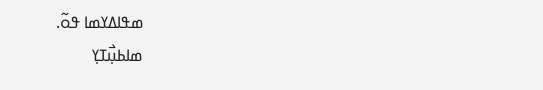ߘߟߊߡߌߘߊ ߟߋ߬.
ߘߊߕߎ߲߯ߠߌ߲